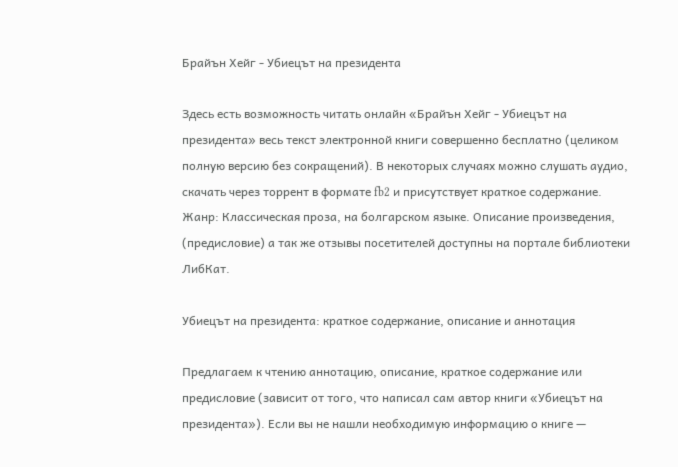Брайън Хейг - Убиецът на президента

Здесь есть возможность читать онлайн «Брайън Хейг - Убиецът на президента» весь текст электронной книги совершенно бесплатно (целиком полную версию без сокращений). В некоторых случаях можно слушать аудио, скачать через торрент в формате fb2 и присутствует краткое содержание. Жанр: Классическая проза, на болгарском языке. Описание произведения, (предисловие) а так же отзывы посетителей доступны на портале библиотеки ЛибКат.

Убиецът на президента: краткое содержание, описание и аннотация

Предлагаем к чтению аннотацию, описание, краткое содержание или предисловие (зависит от того, что написал сам автор книги «Убиецът на президента»). Если вы не нашли необходимую информацию о книге —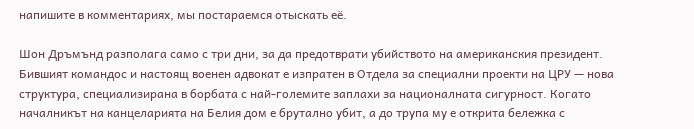напишите в комментариях, мы постараемся отыскать её.

Шон Дръмънд разполага само с три дни, за да предотврати убийството на американския президент.
Бившият командос и настоящ военен адвокат е изпратен в Отдела за специални проекти на ЦРУ — нова структура, специализирана в борбата с най-големите заплахи за националната сигурност. Когато началникът на канцеларията на Белия дом е брутално убит, а до трупа му е открита бележка с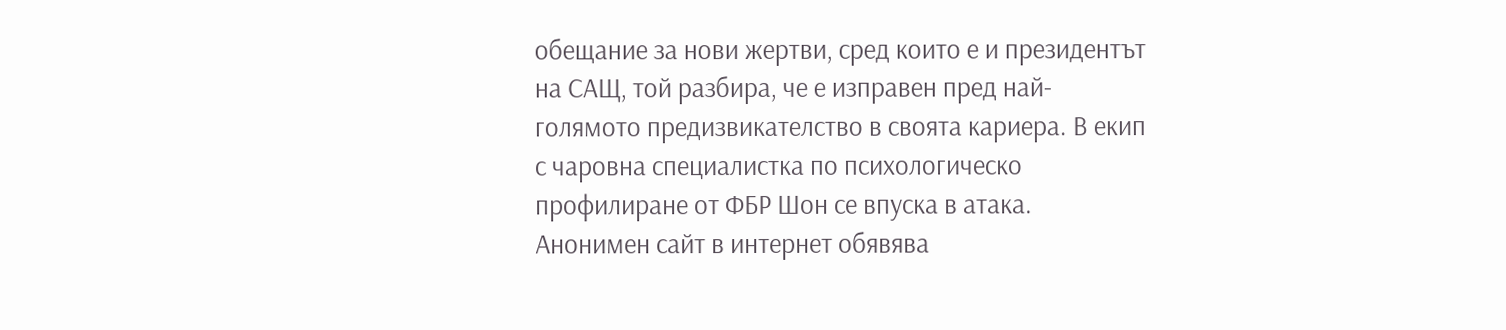обещание за нови жертви, сред които е и президентът на САЩ, той разбира, че е изправен пред най-голямото предизвикателство в своята кариера. В екип с чаровна специалистка по психологическо профилиране от ФБР Шон се впуска в атака.
Анонимен сайт в интернет обявява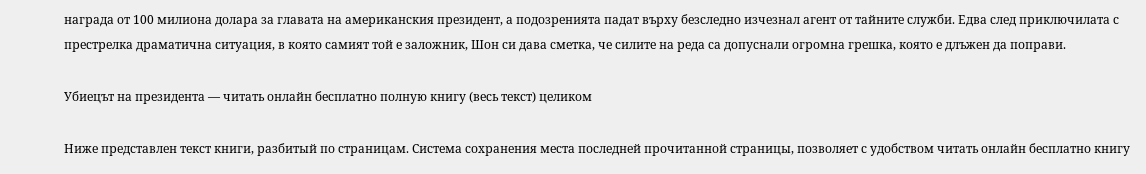награда от 100 милиона долара за главата на американския президент, а подозренията падат върху безследно изчезнал агент от тайните служби. Едва след приключилата с престрелка драматична ситуация, в която самият той е заложник, Шон си дава сметка, че силите на реда са допуснали огромна грешка, която е длъжен да поправи.

Убиецът на президента — читать онлайн бесплатно полную книгу (весь текст) целиком

Ниже представлен текст книги, разбитый по страницам. Система сохранения места последней прочитанной страницы, позволяет с удобством читать онлайн бесплатно книгу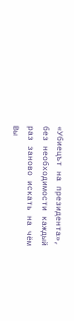«Убиецът на президента», без необходимости каждый раз заново искать на чём Вы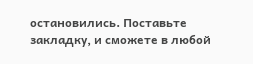остановились. Поставьте закладку, и сможете в любой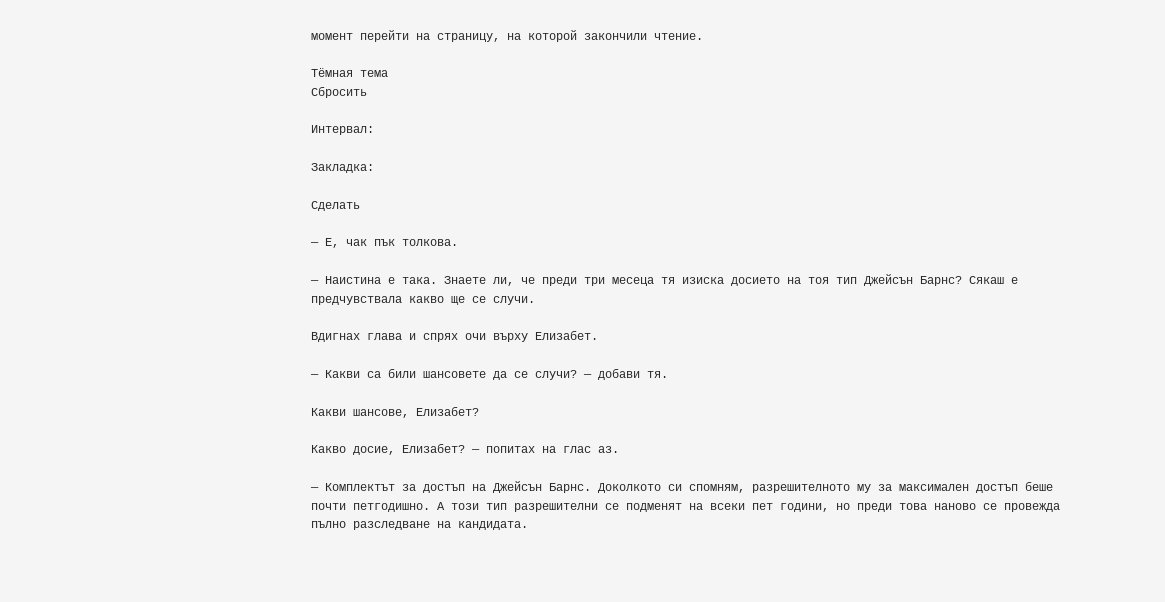момент перейти на страницу, на которой закончили чтение.

Тёмная тема
Сбросить

Интервал:

Закладка:

Сделать

— Е, чак пък толкова.

— Наистина е така. Знаете ли, че преди три месеца тя изиска досието на тоя тип Джейсън Барнс? Сякаш е предчувствала какво ще се случи.

Вдигнах глава и спрях очи върху Елизабет.

— Какви са били шансовете да се случи? — добави тя.

Какви шансове, Елизабет?

Какво досие, Елизабет? — попитах на глас аз.

— Комплектът за достъп на Джейсън Барнс. Доколкото си спомням, разрешителното му за максимален достъп беше почти петгодишно. А този тип разрешителни се подменят на всеки пет години, но преди това наново се провежда пълно разследване на кандидата.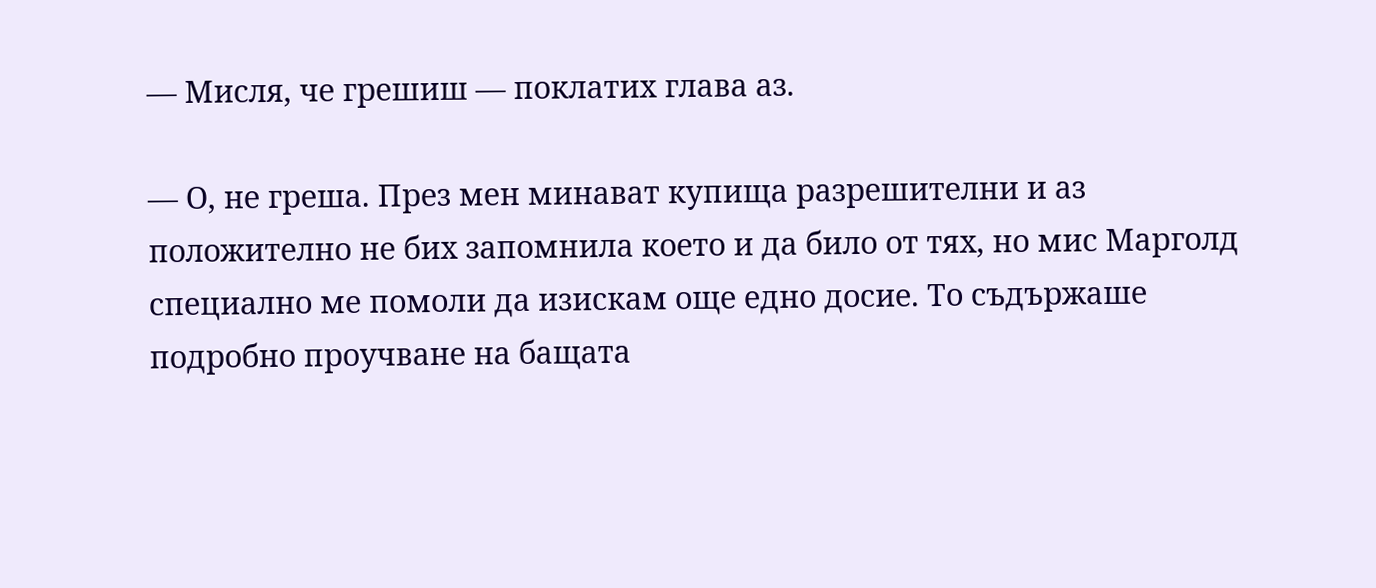— Мисля, че грешиш — поклатих глава аз.

— О, не греша. През мен минават купища разрешителни и аз положително не бих запомнила което и да било от тях, но мис Марголд специално ме помоли да изискам още едно досие. То съдържаше подробно проучване на бащата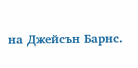на Джейсън Барнс.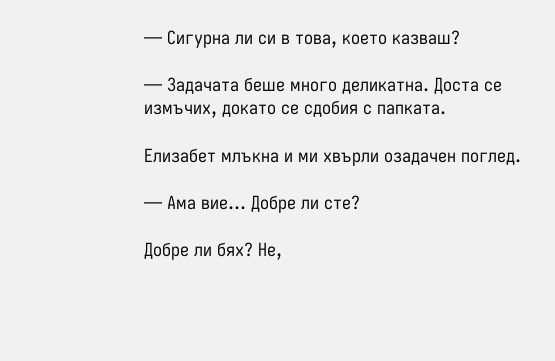— Сигурна ли си в това, което казваш?

— Задачата беше много деликатна. Доста се измъчих, докато се сдобия с папката.

Елизабет млъкна и ми хвърли озадачен поглед.

— Ама вие… Добре ли сте?

Добре ли бях? Не,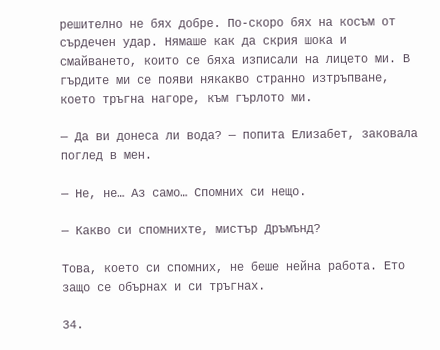решително не бях добре. По-скоро бях на косъм от сърдечен удар. Нямаше как да скрия шока и смайването, които се бяха изписали на лицето ми. В гърдите ми се появи някакво странно изтръпване, което тръгна нагоре, към гърлото ми.

— Да ви донеса ли вода? — попита Елизабет, заковала поглед в мен.

— Не, не… Аз само… Спомних си нещо.

— Какво си спомнихте, мистър Дръмънд?

Това, което си спомних, не беше нейна работа. Ето защо се обърнах и си тръгнах.

34.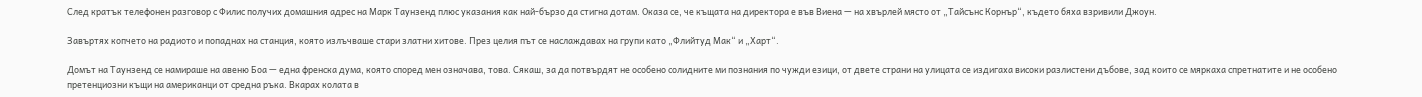След кратък телефонен разговор с Филис получих домашния адрес на Марк Таунзенд плюс указания как най-бързо да стигна дотам. Оказа се, че къщата на директора е във Виена — на хвърлей място от „Тайсънс Корнър“, където бяха взривили Джоун.

Завъртях копчето на радиото и попаднах на станция, която излъчваше стари златни хитове. През целия път се наслаждавах на групи като „Флийтуд Мак“ и „Харт“.

Домът на Таунзенд се намираше на авеню Боа — една френска дума, която според мен означава, това. Сякаш, за да потвърдят не особено солидните ми познания по чужди езици, от двете страни на улицата се издигаха високи разлистени дъбове, зад които се мяркаха спретнатите и не особено претенциозни къщи на американци от средна ръка. Вкарах колата в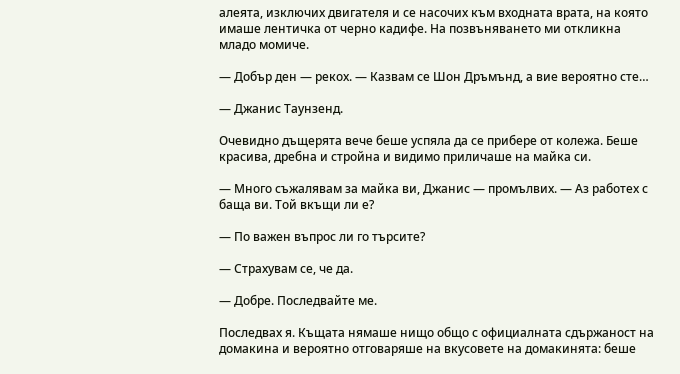алеята, изключих двигателя и се насочих към входната врата, на която имаше лентичка от черно кадифе. На позвъняването ми откликна младо момиче.

— Добър ден — рекох. — Казвам се Шон Дръмънд, а вие вероятно сте…

— Джанис Таунзенд.

Очевидно дъщерята вече беше успяла да се прибере от колежа. Беше красива, дребна и стройна и видимо приличаше на майка си.

— Много съжалявам за майка ви, Джанис — промълвих. — Аз работех с баща ви. Той вкъщи ли е?

— По важен въпрос ли го търсите?

— Страхувам се, че да.

— Добре. Последвайте ме.

Последвах я. Къщата нямаше нищо общо с официалната сдържаност на домакина и вероятно отговаряше на вкусовете на домакинята: беше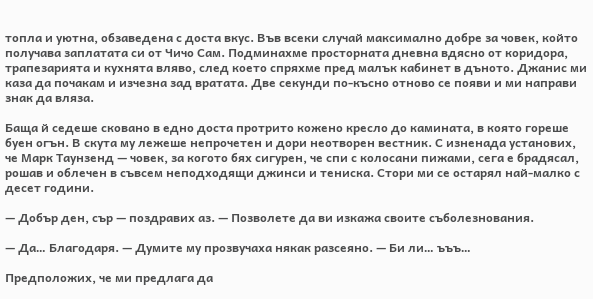топла и уютна, обзаведена с доста вкус. Във всеки случай максимално добре за човек, който получава заплатата си от Чичо Сам. Подминахме просторната дневна вдясно от коридора, трапезарията и кухнята вляво, след което спряхме пред малък кабинет в дъното. Джанис ми каза да почакам и изчезна зад вратата. Две секунди по-късно отново се появи и ми направи знак да вляза.

Баща й седеше сковано в едно доста протрито кожено кресло до камината, в която гореше буен огън. В скута му лежеше непрочетен и дори неотворен вестник. С изненада установих, че Марк Таунзенд — човек, за когото бях сигурен, че спи с колосани пижами, сега е брадясал, рошав и облечен в съвсем неподходящи джинси и тениска. Стори ми се остарял най-малко с десет години.

— Добър ден, сър — поздравих аз. — Позволете да ви изкажа своите съболезнования.

— Да… Благодаря. — Думите му прозвучаха някак разсеяно. — Би ли… ъъъ…

Предположих, че ми предлага да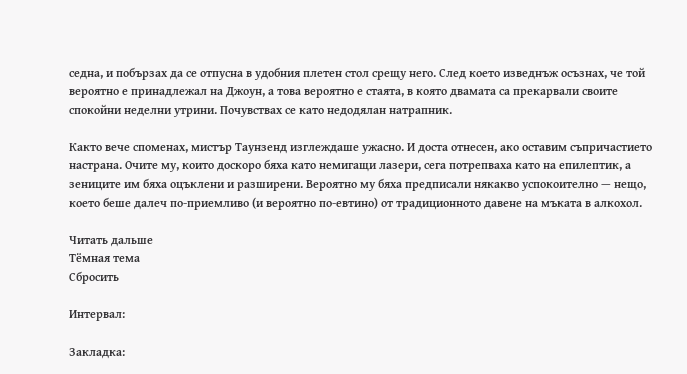седна, и побързах да се отпусна в удобния плетен стол срещу него. След което изведнъж осъзнах, че той вероятно е принадлежал на Джоун, а това вероятно е стаята, в която двамата са прекарвали своите спокойни неделни утрини. Почувствах се като недодялан натрапник.

Както вече споменах, мистър Таунзенд изглеждаше ужасно. И доста отнесен, ако оставим съпричастието настрана. Очите му, които доскоро бяха като немигащи лазери, сега потрепваха като на епилептик, а зениците им бяха оцъклени и разширени. Вероятно му бяха предписали някакво успокоително — нещо, което беше далеч по-приемливо (и вероятно по-евтино) от традиционното давене на мъката в алкохол.

Читать дальше
Тёмная тема
Сбросить

Интервал:

Закладка: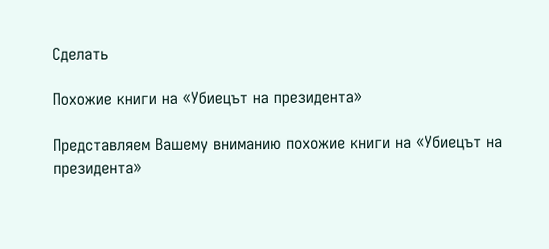Сделать

Похожие книги на «Убиецът на президента»

Представляем Вашему вниманию похожие книги на «Убиецът на президента»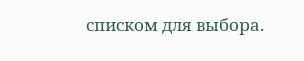списком для выбора.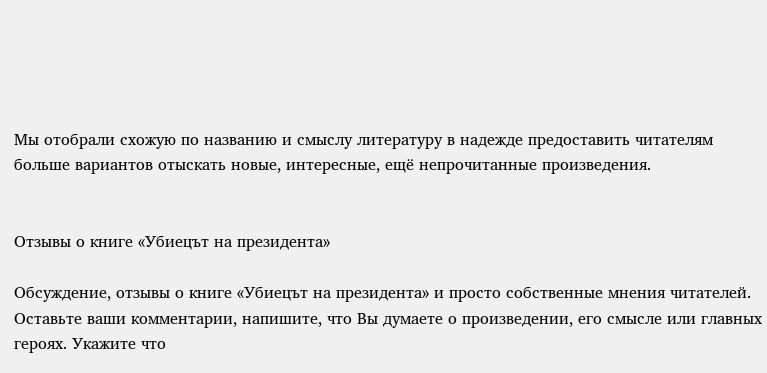Мы отобрали схожую по названию и смыслу литературу в надежде предоставить читателям больше вариантов отыскать новые, интересные, ещё непрочитанные произведения.


Отзывы о книге «Убиецът на президента»

Обсуждение, отзывы о книге «Убиецът на президента» и просто собственные мнения читателей. Оставьте ваши комментарии, напишите, что Вы думаете о произведении, его смысле или главных героях. Укажите что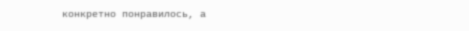конкретно понравилось, а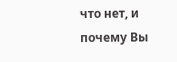что нет, и почему Вы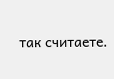так считаете.